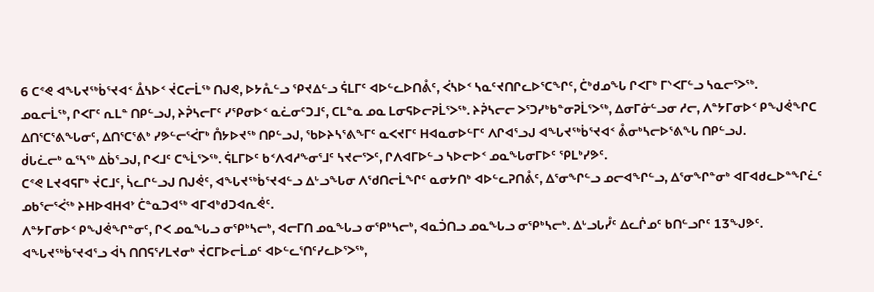6 ᑕᕝᕙ ᐊᖓᔪᖅᑳᕐᔪᐊᑉ ᐂᓴᐅᑉ ᔫᑕᓕᒫᖅ ᑎᒍᕙ, ᐅᔭᕅᓪᓗ ᕿᔪᐃᓪᓗ ᕌᒪᒥᑦ ᐊᐅᓪᓚᐅᑎᕔᑦ, ᐹᓴᐅᑉ ᓴᓇᑦᔪᑎᒋᓚᐅᕐᑕᖏᑦ, ᑖᒃᑯᓄᖓ ᒋᐸᒥᒃ ᒥᔅᐸᒥᓪᓗ ᓴᓇᓕᕐᐳᖅ.
ᓄᓇᓕᒫᖅ, ᒋᐸᒥᑦ ᕆᒪᓐ ᑎᑭᓪᓗᒍ, ᔨᕉᓴᓕᒥᑦ ᓯᕿᓂᐅᑉ ᓇᓛᓂᑦᑐᒧᑦ, ᑕᒪᓐᓇ ᓄᓇ ᒪᓂᕋᐅᓕᕈᒫᕐᐳᖅ. ᔨᕉᓴᓕᓕ ᐳᕐᑐᓯᒃᑲᓐᓂᕈᒫᕐᐳᖅ, ᐃᓂᒥᓃᓪᓗᓂ ᓱᓕ, ᐱᓐᔭᒥᓂᐅᑉ ᑭᖑᕚᖏᑕ ᐃᑎᕐᑕᕐᕕᖓᓂᑦ, ᐃᑎᕐᑕᕐᕕᒃ ᓯᕗᓪᓕᕐᐹᒥᒃ ᑍᔭᐅᔪᖅ ᑎᑭᓪᓗᒍ, ᖃᐅᔨᓴᕐᕕᖕᒥᑦ ᓇᐸᔪᒥᑦ ᕼᐊᓇᓂᐅᓪᒥᑦ ᐱᒋᐊᕐᓗᒍ ᐊᖓᔪᖅᑳᕐᔪᐊᑉ ᕔᓂᒃᓴᓕᐅᕐᕕᖓ ᑎᑭᓪᓗᒍ.
ᑰᒐᓛᓕᒃ ᓇᕐᓴᖅ ᐃᑳᕐᓗᒍ, ᒋᐸᒧᑦ ᑕᖕᒫᕐᐳᖅ. ᕌᒪᒥᐅᑦ ᑲᑉᐱᐊᓱᖕᓂᕐᒧᑦ ᓴᔪᓕᕐᐳᑦ, ᒋᐱᐊᒥᐅᓪᓗ ᓴᐅᓕᐅᑉ ᓄᓇᖓᓂᒥᐅᑦ ᕿᒪᒃᓯᕗᑦ.
ᑕᕝᕙ ᒪᔪᐊᕋᒥᒃ ᔫᑕᒧᑦ, ᓵᓚᒋᓪᓗᒍ ᑎᒍᕚᑦ, ᐊᖓᔪᖅᑳᕐᔪᐊᓪᓗ ᐃᒡᓗᖓᓂ ᐱᖁᑎᓕᒫᖏᑦ ᓇᓂᔭᑎᒃ ᐊᐅᓪᓚᕈᑎᕔᑦ, ᐃᕐᓂᖏᓪᓗ ᓄᓕᐊᖏᓪᓗ, ᐃᕐᓂᖏᓐᓂᒃ ᐊᒥᐊᑯᓚᐅᓐᖏᓛᑦ ᓄᑲᕐᓕᕐᐹᖅ ᔨᕼᐅᐊᕼᐊᔾ ᑖᓐᓇᑐᐊᖅ ᐊᒥᐊᒃᑯᑐᐊᕆᕚᑦ.
ᐱᓐᔭᒥᓂᐅᑉ ᑭᖑᕚᖏᓐᓂᑦ, ᒋᐸ ᓄᓇᖓᓗ ᓂᕿᒃᓴᓕᒃ, ᐊᓕᒥᑎ ᓄᓇᖓᓗ ᓂᕿᒃᓴᓕᒃ, ᐊᓇᑑᑎᓗ ᓄᓇᖓᓗ ᓂᕿᒃᓴᓕᒃ. ᐃᒡᓗᒐᓮᑦ ᐃᓚᒌᓄᑦ ᑲᑎᓪᓗᒋᑦ 13ᖑᕗᑦ.
ᐊᖓᔪᖅᑳᕐᔪᐊᕐᓗ ᐋᓴ ᑎᑎᕋᕐᓯᒪᔪᓂᒃ ᔫᑕᒥᐅᓕᒫᓄᑦ ᐊᐅᓪᓚᕐᑎᑦᓯᓚᐅᕐᐳᖅ,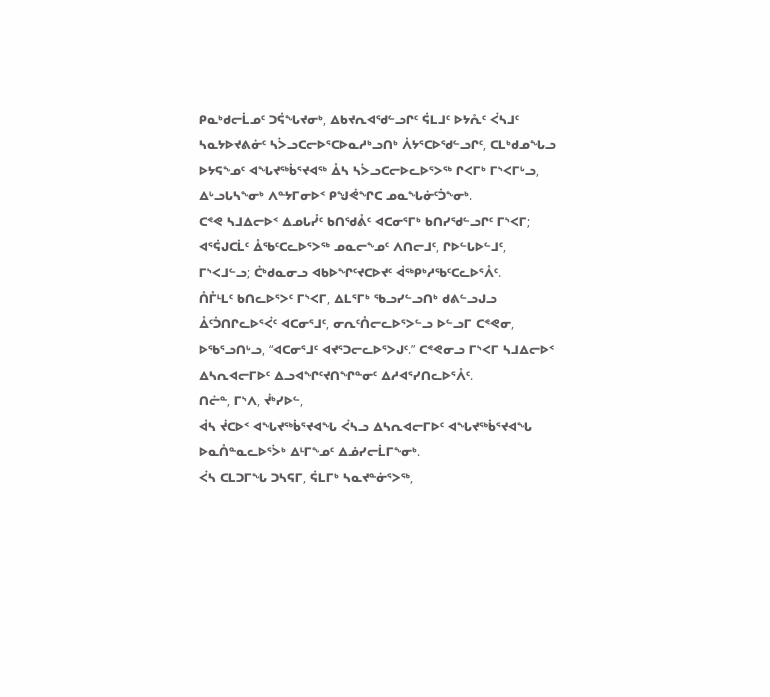ᑭᓇᒃᑯᓕᒫᓄᑦ ᑐᕌᖓᔪᓂᒃ, ᐃᑲᔪᕆᐊᖁᓪᓗᒋᑦ ᕌᒪᒧᑦ ᐅᔭᕅᑦ ᐹᓴᒧᑦ ᓴᓇᔭᐅᔪᕕᓃᑦ ᓴᐴᓗᑕᓕᐅᕐᑕᐅᓇᓱᒃᓗᑎᒃ ᐲᔭᕐᑕᐅᖁᓪᓗᒋᑦ, ᑕᒪᒃᑯᓄᖓᓗ ᐅᔭᕋᖕᓄᑦ ᐊᖓᔪᖅᑳᕐᔪᐊᖅ ᐂᓴ ᓴᐴᓗᑕᓕᐅᓚᐅᕐᐳᖅ ᒋᐸᒥᒃ ᒥᔅᐸᒥᒡᓗ, ᐃᒡᓗᒐᓴᖕᓂᒃ ᐱᓐᔭᒥᓂᐅᑉ ᑭᖑᕚᖏᑕ ᓄᓇᖓᓃᑦᑑᖕᓂᒃ.
ᑕᕝᕙ ᓴᒧᐃᓕᐅᑉ ᐃᓄᒐᓮᑦ ᑲᑎᖁᕔᑦ ᐊᑕᓂᕐᒥᒃ ᑲᑎᓯᖁᓪᓗᒋᑦ ᒥᔅᐸᒥ;
ᐊᕐᕌᒍᑕᒫᑦ ᐂᖃᑦᑕᓚᐅᕐᐳᖅ ᓄᓇᓕᖕᓄᑦ ᐱᑎᓕᒧᑦ, ᒋᐅᓪᒐᐅᓪᒧᑦ, ᒥᔅᐸᒧᓪᓗ; ᑖᒃᑯᓇᓂᓗ ᐊᑲᐅᖏᑦᔪᑕᐅᔪᑦ ᐋᖅᑭᒃᓱᖃᑦᑕᓚᐅᕐᐰᑦ.
ᑍᒤᒻᒪᑦ ᑲᑎᓚᐅᕐᐳᑦ ᒥᔅᐸᒥ, ᐃᒪᕐᒥᒃ ᖃᓗᓯᓪᓗᑎᒃ ᑯᕕᓪᓗᒍᓗ ᐂᑦᑑᑎᒋᓚᐅᕐᐹᑦ ᐊᑕᓂᕐᒧᑦ, ᓂᕆᑦᑍᓕᓚᐅᕐᐳᓪᓗ ᐅᓪᓗᒥ ᑕᕝᕙᓂ, ᐅᖃᕐᓗᑎᒡᓗ, “ᐊᑕᓂᕐᒧᑦ ᐊᔪᕐᑐᓕᓚᐅᕐᐳᒍᑦ.” ᑕᕝᕙᓂᓗ ᒥᔅᐸᒥ ᓴᒧᐃᓕᐅᑉ ᐃᓴᕆᐊᓕᒥᐅᑦ ᐃᓗᐊᖏᑦᔪᑎᖏᓐᓂᑦ ᐃᓱᐊᕐᓯᑎᓚᐅᕐᐰᑦ.
ᑎᓖᓐ, ᒥᔅᐱ, ᔫᒃᓯᐅᓪ,
ᐋᓴ ᔫᑕᐅᑉ ᐊᖓᔪᖅᑳᕐᔪᐊᖓ ᐹᓴᓗ ᐃᓴᕆᐊᓕᒥᐅᑦ ᐊᖓᔪᖅᑳᕐᔪᐊᖓ ᐅᓇᑍᓐᓇᓚᐅᕐᐴᒃ ᐃᒻᒥᖕᓄᑦ ᐃᓅᓯᓕᒫᒥᖕᓂᒃ.
ᐹᓴ ᑕᒪᑐᒥᖓ ᑐᓴᕋᒥ, ᕌᒪᒥᒃ ᓴᓇᔪᓐᓃᕐᐳᖅ,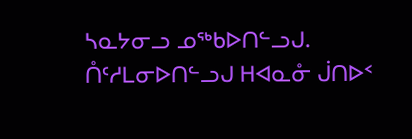ᓴᓇᔭᓂᓗ ᓄᖅᑲᐅᑎᓪᓗᒍ.
ᑍᑦᓱᒪᓂᐅᑎᓪᓗᒍ ᕼᐊᓇᓁ ᒎᑎᐅᑉ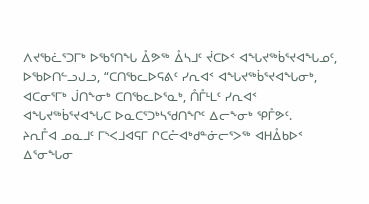ᐱᔪᖃᓛᕐᑐᒥᒃ ᐅᖃᕐᑎᖓ ᐂᕗᖅ ᐂᓴᒧᑦ ᔫᑕᐅᑉ ᐊᖓᔪᖅᑳᕐᔪᐊᖓᓄᑦ, ᐅᖃᐅᑎᓪᓗᒍᓗ, “ᑕᑎᖃᓚᐅᕋᕕᑦ ᓯᕆᐊᑉ ᐊᖓᔪᖅᑳᕐᔪᐊᖓᓂᒃ, ᐊᑕᓂᕐᒥᒃ ᒎᑎᖕᓂᒃ ᑕᑎᖃᓚᐅᕐᓇᒃ, ᑍᒤᒻᒪᑦ ᓯᕆᐊᑉ ᐊᖓᔪᖅᑳᕐᔪᐊᖓᑕ ᐅᓇᑕᕐᑐᒃᓴᖁᑎᖏᑦ ᐃᓕᖕᓂᒃ ᕿᒤᕗᑦ.
ᔨᕆᒤᐊ ᓄᓇᒧᑦ ᒥᔅᐸᒧᐊᕋᒥ ᒋᑕᓔᐊᒃᑯᓐᓃᓕᕐᐳᖅ ᐊᕼᐂᑲᐅᑉ ᐃᕐᓂᖓᓂ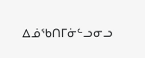ᐃᓅᖃᑎᒥᓃᓪᓗᓂᓗ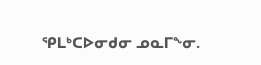ᕿᒪᒃᑕᐅᓂᑯᓂ ᓄᓇᒥᖕᓂ.